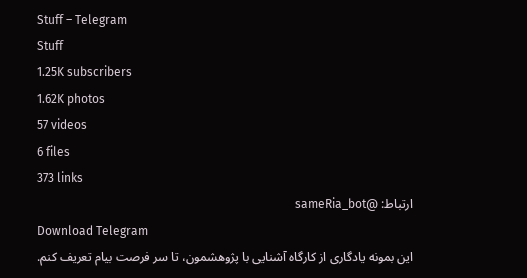Stuff – Telegram
Stuff
1.25K subscribers
1.62K photos
57 videos
6 files
373 links
ارتباط: @sameRia_bot
Download Telegram
این بمونه یادگاری از کارگاه آشنایی با پژوهشمون، تا سر فرصت بیام تعریف کنم.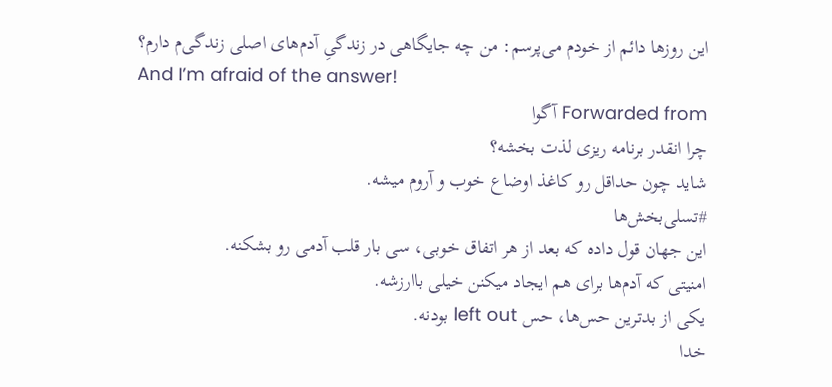این روزها دائم از خودم می‌پرسم: من چه جایگاهی در زندگیِ آدم‌های اصلی زندگی‌م دارم؟
And I’m afraid of the answer!
Forwarded from آگوا
چرا انقدر برنامه ریزی لذت بخشه؟
شاید چون حداقل رو کاغذ اوضاع خوب و آروم میشه.
#تسلی‌بخش‌ها
این جهان قول داده که بعد از هر اتفاق خوبی، سی بار قلب آدمی رو بشکنه.
امنیتی که آدم‌ها برای هم ایجاد میکنن خیلی باارزشه.
یکی از بدترین حس‌ها، حس left out بودنه.
خدا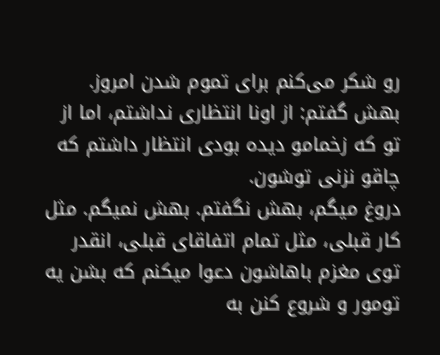رو شکر می‌کنم برای تموم شدن امروز.
بهش گفتم: از اونا انتظاری نداشتم، اما از تو که زخمامو دیده بودی انتظار داشتم که چاقو نزنی توشون.
دروغ میگم، بهش نگفتم. بهش نمیگم. مثل کار قبلی، مثل تمام اتفاقای قبلی، انقدر توی مغزم باهاشون دعوا میکنم که بشن یه تومور و شروع کنن به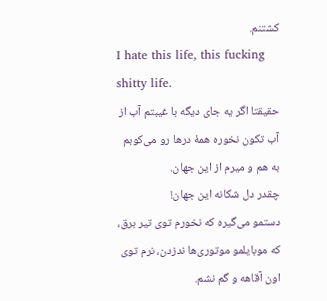کشتنم.
I hate this life, this fucking shitty life.
حقیقتا اگر یه جای دیگه با غیبتم آب از آب تکون نخوره همهٔ درها رو می‌کوبم به هم و میرم از این جهان.
چقدر دل شکانه این جهان!
دستمو می‌گیره که نخورم توی تیر برق، که موبایلمو موتوری‌ها ندزدن، نرم توی اون آقاهه و گم نشم.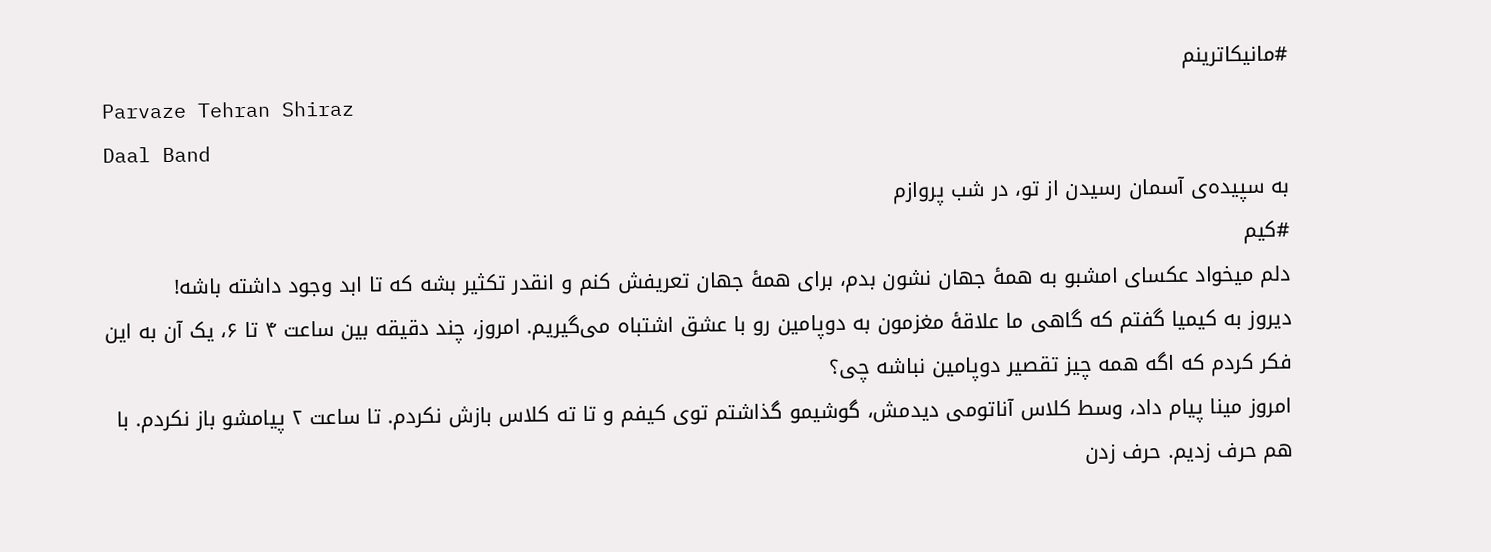#مانیکاترینم
Parvaze Tehran Shiraz
Daal Band
به سپیده‌ی آسمان رسیدن از تو، در شب پروازم
#کیم
دلم میخواد عکسای امشبو به همهٔ جهان نشون بدم، برای همهٔ جهان تعریفش کنم و انقدر تکثیر بشه که تا ابد وجود داشته باشه!
دیروز به کیمیا گفتم که گاهی ما علاقهٔ مغزمون به دوپامین رو با عشق اشتباه می‌گیریم. امروز، چند دقیقه بین ساعت ۴ تا ۶، یک آن به این فکر کردم که اگه همه چیز تقصیر دوپامین نباشه چی؟
امروز مینا پیام داد، وسط کلاس آناتومی دیدمش، گوشیمو گذاشتم توی کیفم و تا ته کلاس بازش نکردم. تا ساعت ۲ پیامشو باز نکردم. با هم حرف زدیم. حرف زدن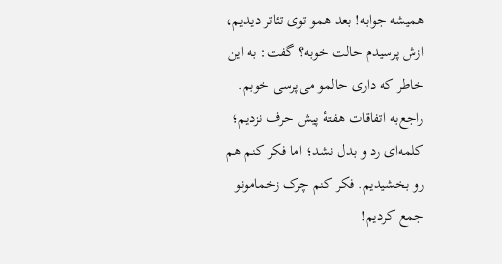همیشه جوابه! بعد همو توی تئاتر دیدیم، ازش پرسیدم حالت خوبه؟ گفت: به این خاطر که داری حالمو می‌پرسی خوبم. راجع‌به اتفاقات هفتهٔ پیش حرف نزدیم؛ کلمه‌ای رد و بدل نشد؛ اما فکر کنم هم رو بخشیدیم. فکر کنم چرک زخمامونو جمع کردیم!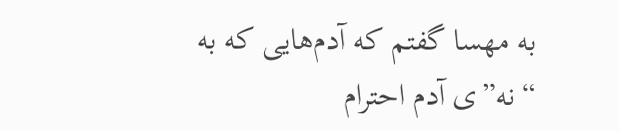به مهسا گفتم که آدم‌هایی که به “نه”ی آدم احترام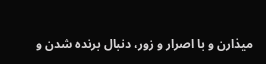میذارن و با اصرار و زور، دنبال برنده شدن و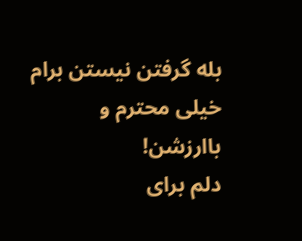بله گرفتن نیستن برام خیلی محترم و باارزشن!
دلم برای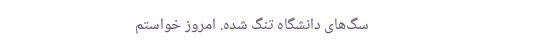سگ‌های دانشگاه تنگ شده. امروز خواستم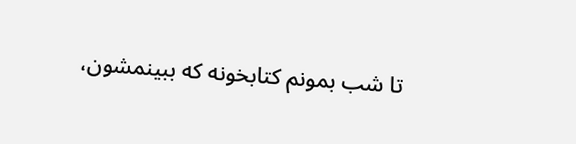تا شب بمونم کتابخونه که ببینمشون،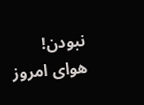نبودن!
هوای امروز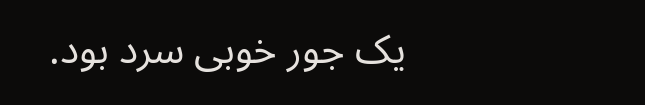یک جور خوبی سرد بود.